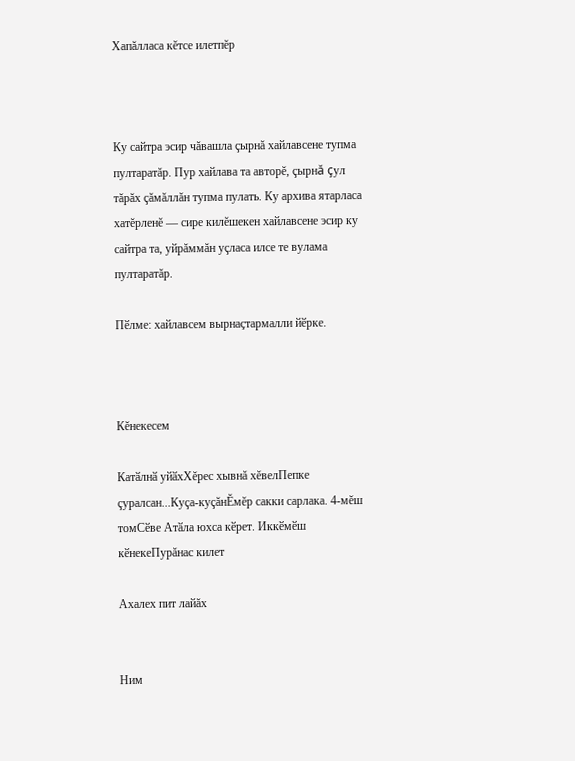Хапăлласа кĕтсе илетпĕр



Ку сайтра эсир чăвашла çырнă хайлавсене тупма пултаратăр. Пур хайлава та авторĕ, çырнă çул тăрăх çăмăллăн тупма пулать. Ку архива ятарласа хатĕрленĕ — сире килĕшекен хайлавсене эсир ку сайтра та, уйрăммăн уçласа илсе те вулама пултаратăр.

Пӗлме: хайлавсем вырнаҫтармалли йӗрке.



Кĕнекесем

Катӑлнӑ уйӑхХĕрес хывнă хĕвелПепке çуралсан...Куçа-куçăнĔмĕр сакки сарлака. 4-мĕш томСӗве Атӑла юхса кӗрет. Иккӗмӗш кӗнекеПурăнас килет

Ахалех пит лайăх


Ним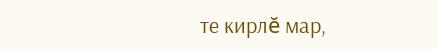те кирлĕ мар,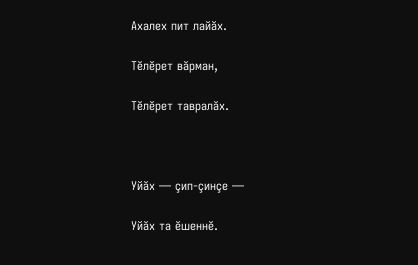Ахалех пит лайăх.

Тĕлĕрет вăрман,

Тĕлĕрет тавралăх.



Уйăх — çип-çинçе —

Уйăх та ĕшеннĕ.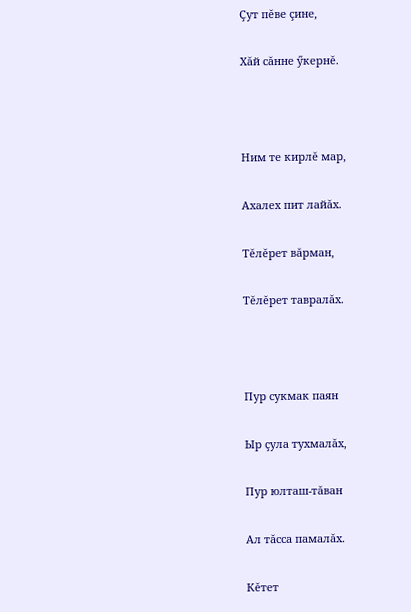Çут пĕве çине,

Хăй сăнне ӳкернĕ.



Ним те кирлĕ мар,

Ахалех пит лайăх.

Тĕлĕрет вăрман,

Тĕлĕрет тавралăх.



Пур сукмак паян

Ыр çула тухмалăх,

Пур юлташ-тăван

Ал тăсса памалăх.

Кĕтет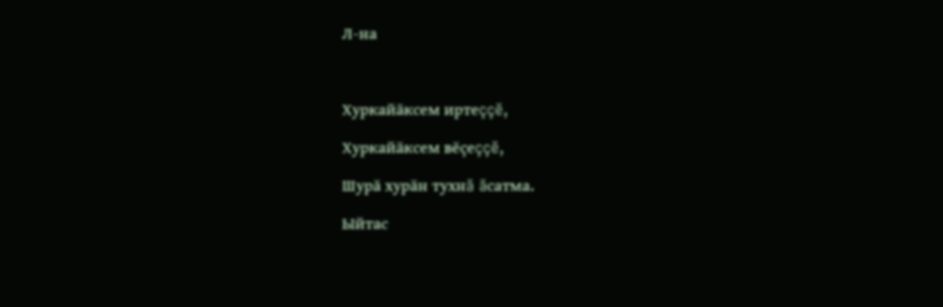Л-на



Хуркайăксем иртеççĕ,

Хуркайăксем вĕçеççĕ,

Шурă хурăн тухнă ăсатма.

Ыйтас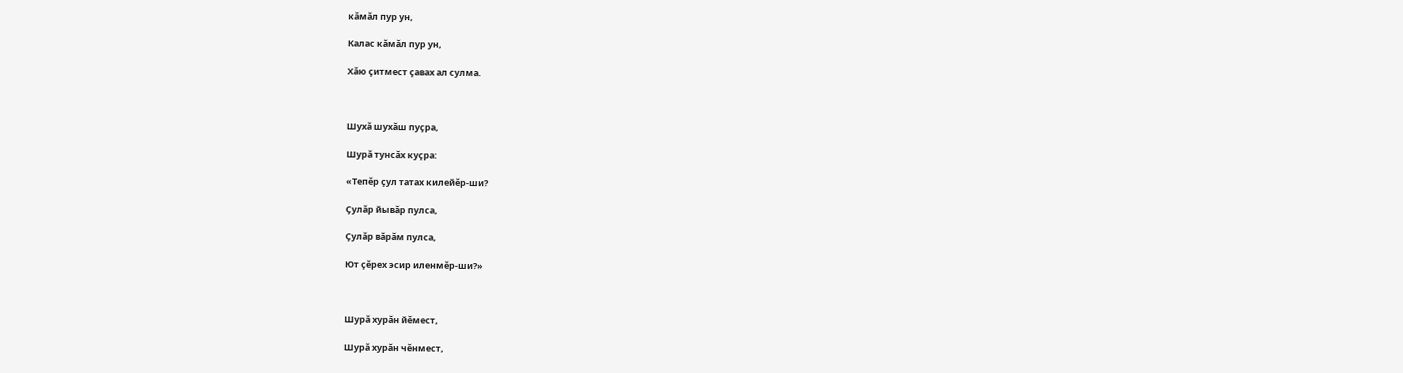кăмăл пур ун,

Калас кăмăл пур ун,

Хăю çитмест çавах ал сулма.



Шухă шухăш пуçра,

Шурă тунсăх куçра:

«Тепĕр çул татах килейĕр-ши?

Çулăр йывăр пулса,

Çулăр вăрăм пулса,

Ют çĕрех эсир иленмĕр-ши?»



Шурă хурăн йĕмест,

Шурă хурăн чĕнмест,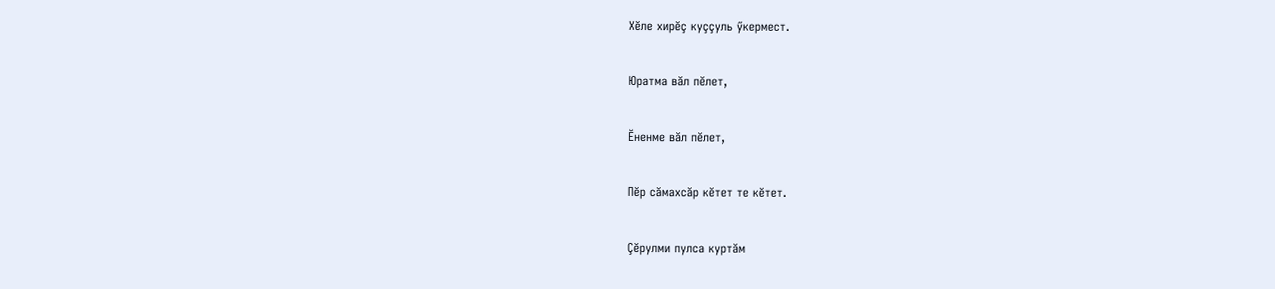Хĕле хирĕç куççуль ӳкермест.

Юратма вăл пĕлет,

Ĕненме вăл пĕлет,

Пĕр сăмахсăр кĕтет те кĕтет.

Çĕрулми пулса куртăм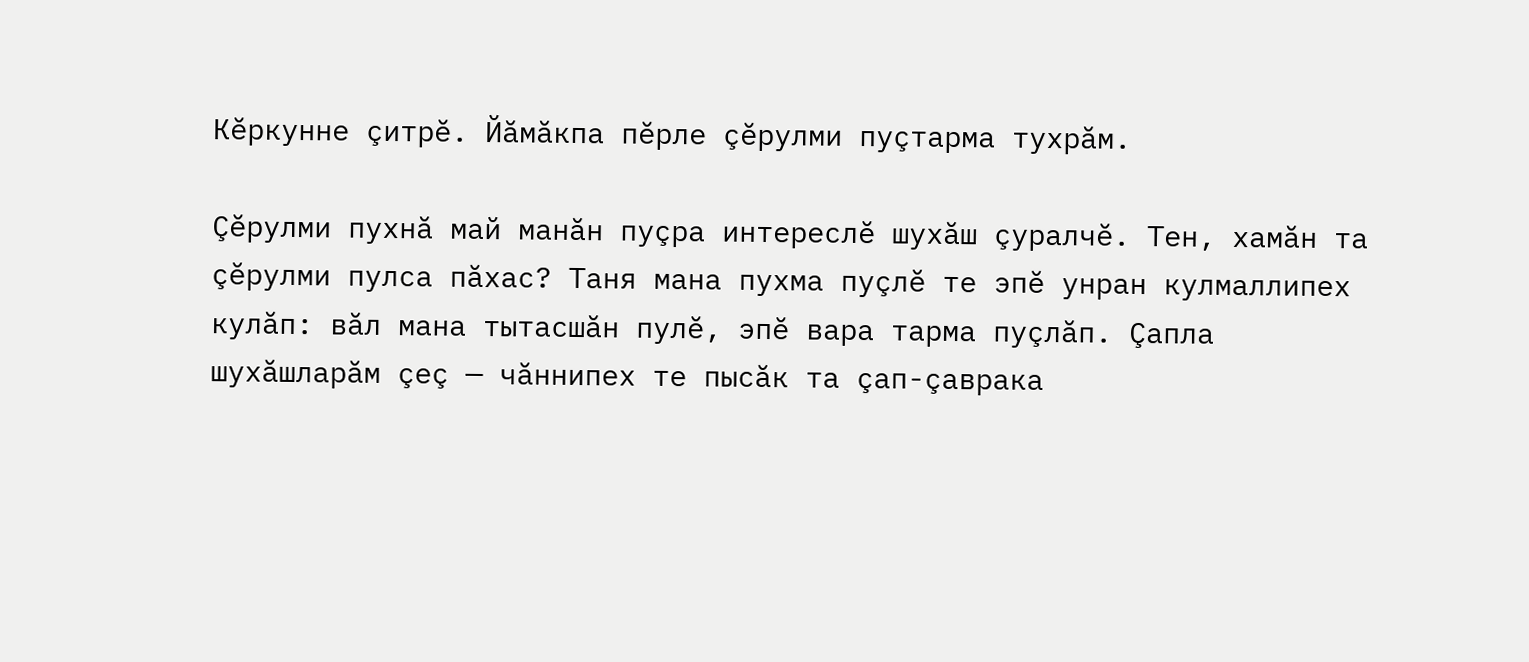Кĕркунне çитрĕ. Йăмăкпа пĕрле çĕрулми пуçтарма тухрăм.

Çĕрулми пухнă май манăн пуçра интереслĕ шухăш çуралчĕ. Тен, хамăн та çĕрулми пулса пăхас? Таня мана пухма пуçлĕ те эпĕ унран кулмаллипех кулăп: вăл мана тытасшăн пулĕ, эпĕ вара тарма пуçлăп. Çапла шухăшларăм çеç — чăннипех те пысăк та çап-çаврака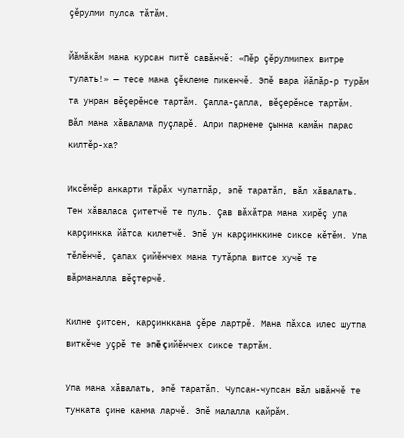çĕрулми пулса тăтăм.

Йăмăкăм мана курсан питĕ савăнчĕ: «Пĕр çĕрулмипех витре тулать!» — тесе мана çĕклеме пикенчĕ. Эпĕ вара йăпăр-р турăм та унран вĕçерĕнсе тартăм. Çапла-çапла, вĕçерĕнсе тартăм. Вăл мана хăвалама пуçларĕ. Алри парнене çынна камăн парас килтĕр-ха?

Иксĕмĕр анкарти тăрăх чупатпăр, эпĕ таратăп, вăл хăвалать. Тен хăваласа çитетчĕ те пуль. Çав вăхăтра мана хирĕç упа карçинкка йăтса килетчĕ. Эпĕ ун карçинккине сиксе кĕтĕм. Упа тĕлĕнчĕ, çапах çийĕнчех мана тутăрпа витсе хучĕ те вăрманалла вĕçтерчĕ.

Килне çитсен, карçинккана çĕре лартрĕ. Мана пăхса илес шутпа виткĕче уçрĕ те эпĕ çийĕнчех сиксе тартăм.

Упа мана хăвалать, эпĕ таратăп. Чупсан-чупсан вăл ывăнчĕ те тунката çине канма ларчĕ. Эпĕ малалла кайрăм.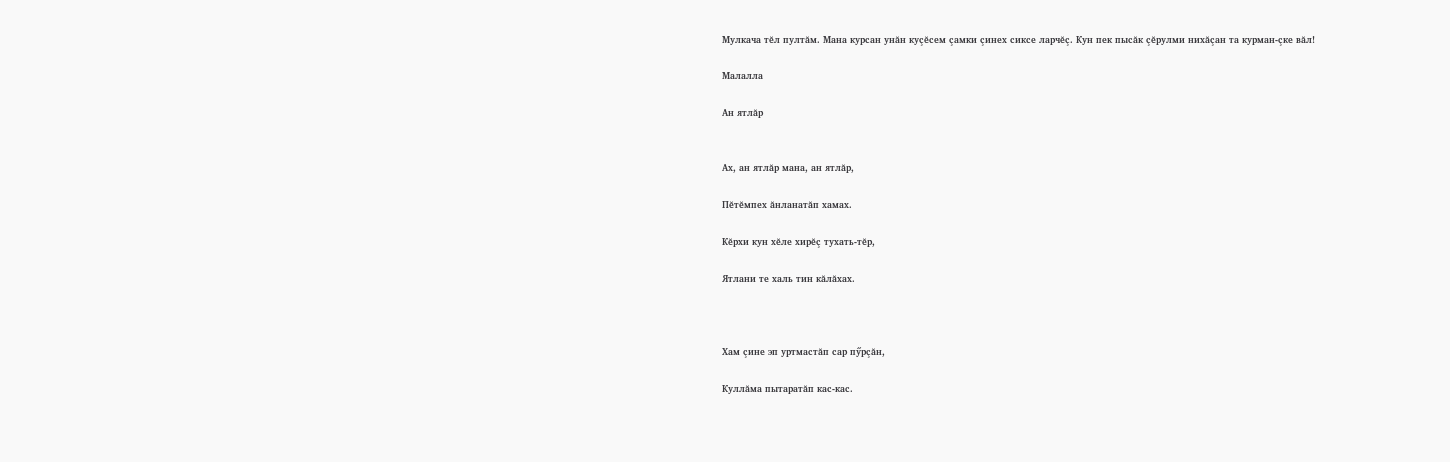Мулкача тĕл пултăм. Мана курсан унăн куçĕсем çамки çинех сиксе ларчĕç. Кун пек пысăк çĕрулми нихăçан та курман-çке вăл!

Малалла

Ан ятлăр


Ах, ан ятлăр мана, ан ятлăр,

Пĕтĕмпех ăнланатăп хамах.

Кĕрхи кун хĕле хирĕç тухать-тĕр,

Ятлани те халь тин кăлăхах.



Хам çине эп уртмастăп сар пӳрçăн,

Куллăма пытаратăп кас-кас.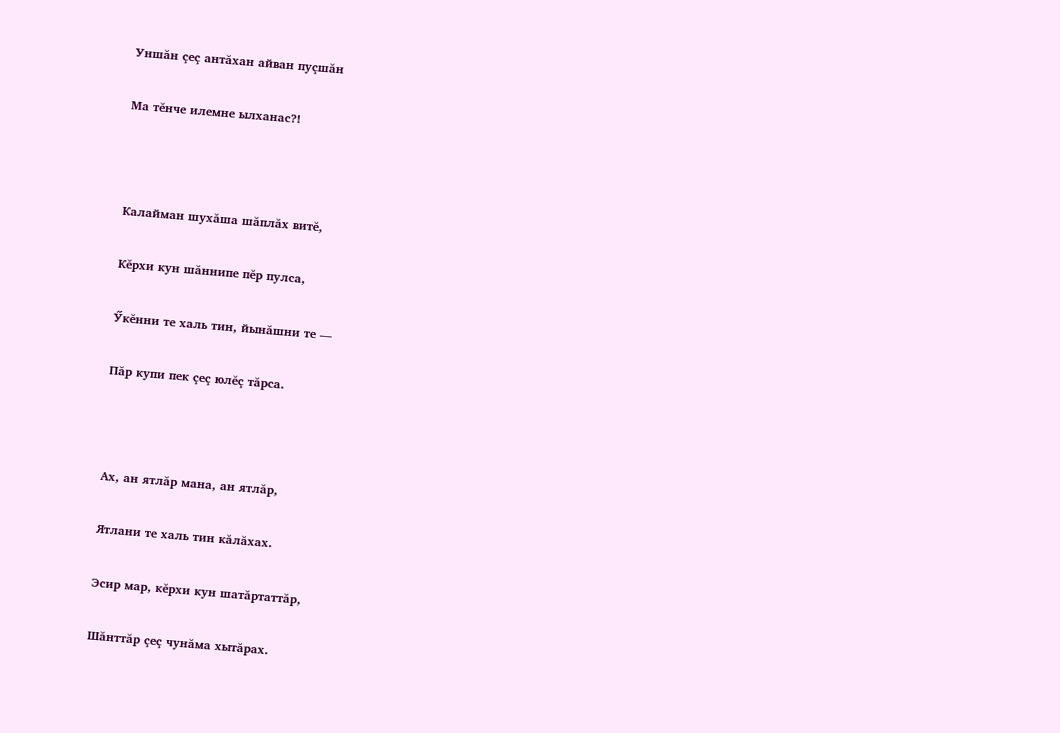Уншăн çеç антăхан айван пуçшăн

Ма тĕнче илемне ылханас?!



Калайман шухăша шăплăх витĕ,

Кĕрхи кун шăннипе пĕр пулса,

Ӳкĕнни те халь тин, йынăшни те —

Пăр купи пек çеç юлĕç тăрса.



Ах, ан ятлăр мана, ан ятлăр,

Ятлани те халь тин кăлăхах.

Эсир мар, кĕрхи кун шатăртаттăр,

Шăнттăр çеç чунăма хытăрах.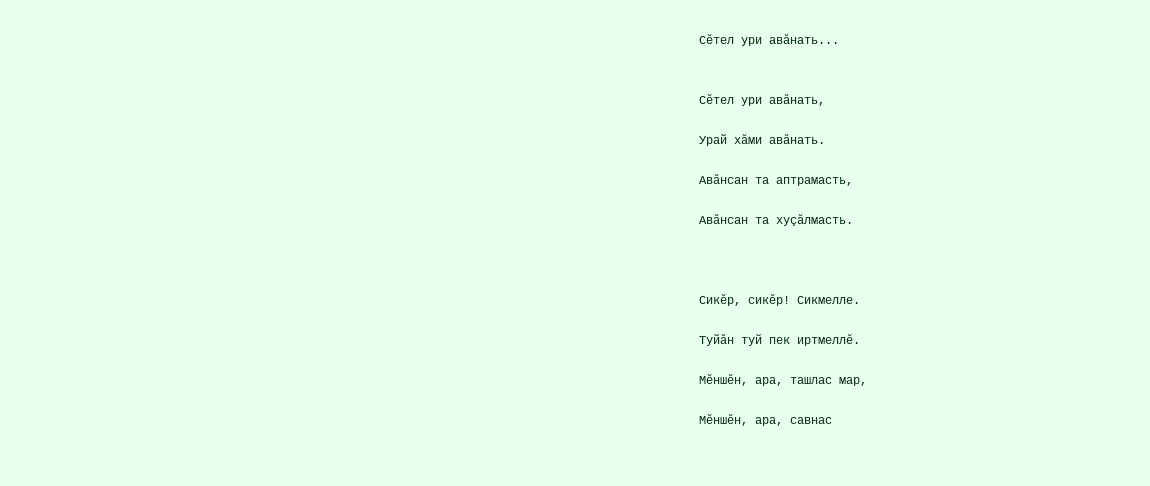Сĕтел ури авăнать...


Сĕтел ури авăнать,

Урай хăми авăнать.

Авăнсан та аптрамасть,

Авăнсан та хуçăлмасть.



Сикĕр, сикĕр! Сикмелле.

Туйăн туй пек иртмеллĕ.

Мĕншĕн, ара, ташлас мар,

Мĕншĕн, ара, савнас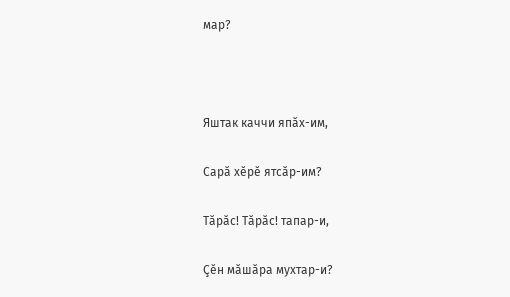мар?



Яштак каччи япăх-им,

Сарă хĕрĕ ятсăр-им?

Тăрăс! Тăрăс! тапар-и,

Çĕн мăшăра мухтар-и?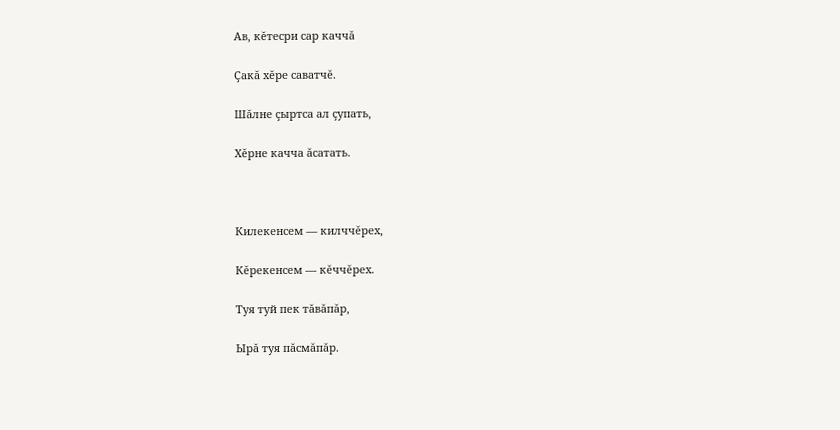Ав, кĕтесри сар каччă

Çакă хĕре саватчĕ.

Шăлне çыртса ал çупать,

Хĕрне качча ăсатать.



Килекенсем — килччĕрех,

Кĕрекенсем — кĕччĕрех.

Туя туй пек тăвăпăр,

Ырă туя пăсмăпăр.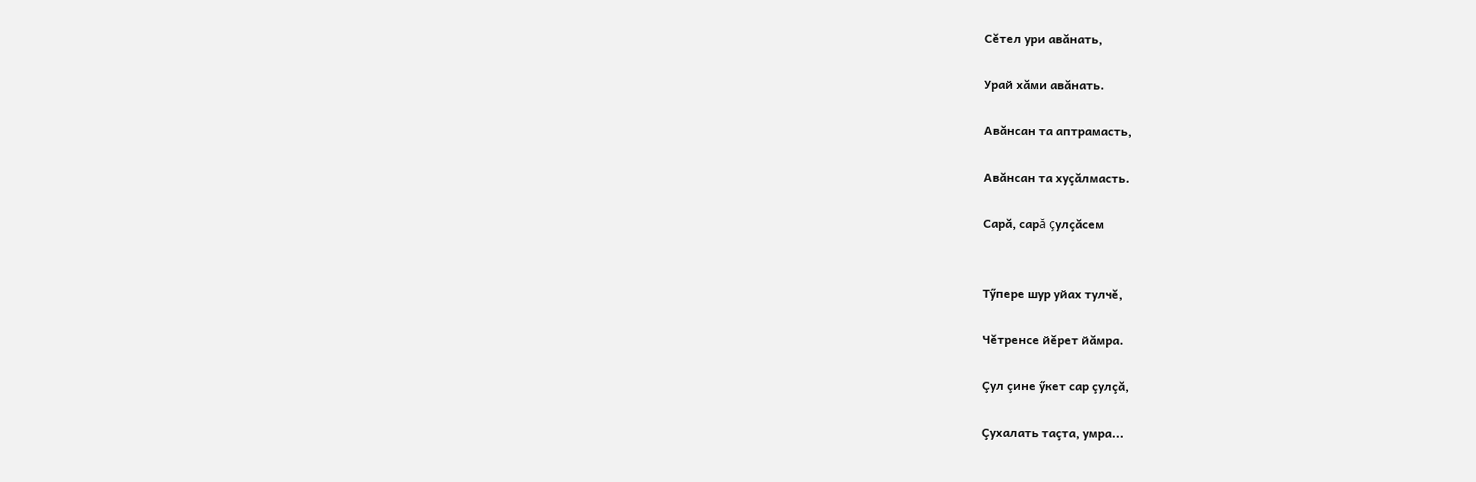Сĕтел ури авăнать,

Урай хăми авăнать.

Авăнсан та аптрамасть,

Авăнсан та хуçăлмасть.

Сарă, сарă çулçăсем


Тӳпере шур уйах тулчĕ,

Чĕтренсе йĕрет йăмра.

Çул çине ӳкет сар çулçă,

Çухалать таçта, умра...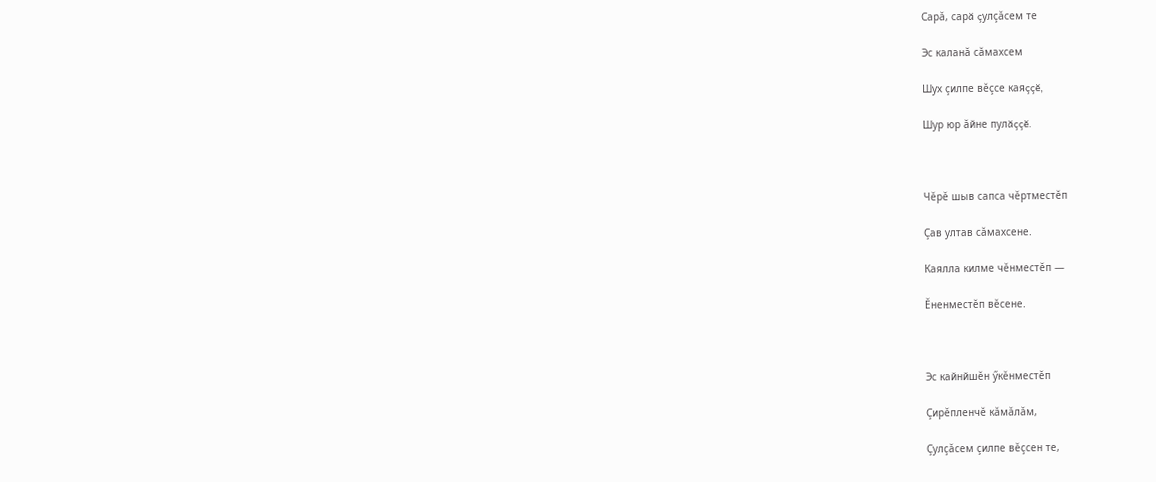Сарă, сарă çулçăсем те

Эс каланă сăмахсем

Шух çилпе вĕçсе каяççĕ,

Шур юр ăйне пулăççĕ.



Чĕрĕ шыв сапса чĕртместĕп

Çав ултав сăмахсене.

Каялла килме чĕнместĕп —

Ĕненместĕп вĕсене.



Эс кайнйшĕн ӳкĕнместĕп

Çирĕпленчĕ кăмăлăм,

Çулçăсем çилпе вĕçсен те,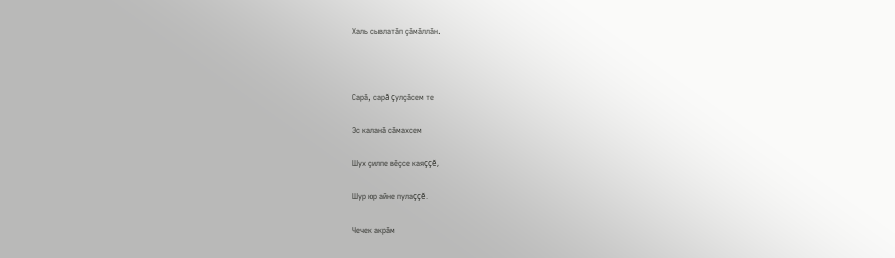Халь сывлатăп çăмăллăн.



Сарă, сарă çулçăсем те

Эс каланă сăмахсем

Шух çилпе вĕçсе каяççĕ,

Шур юр айне пулаççĕ.

Чечек акрăм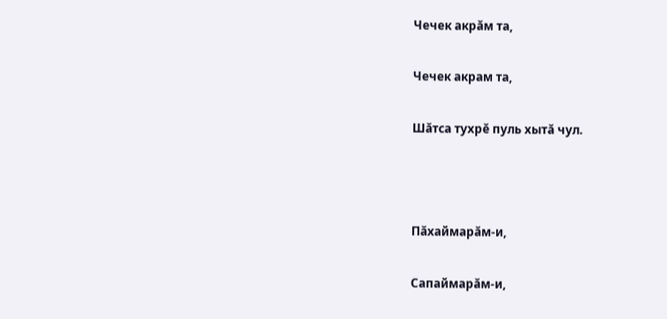Чечек акрăм та,

Чечек акрам та,

Шăтса тухрĕ пуль хытă чул.



Пăхаймарăм-и,

Сапаймарăм-и,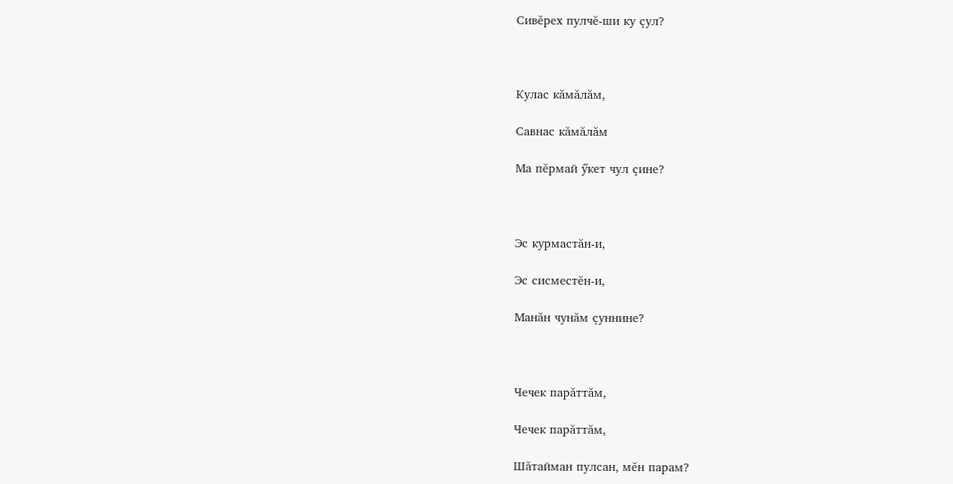Сивĕрех пулчĕ-ши ку çул?



Кулас кăмăлăм,

Савнас кăмăлăм

Ма пĕрмай ӳкет чул çине?



Эс курмастăн-и,

Эс сисместĕн-и,

Манăн чунăм çуннине?



Чечек парăттăм,

Чечек парăттăм,

Шăтайман пулсан, мĕн парам?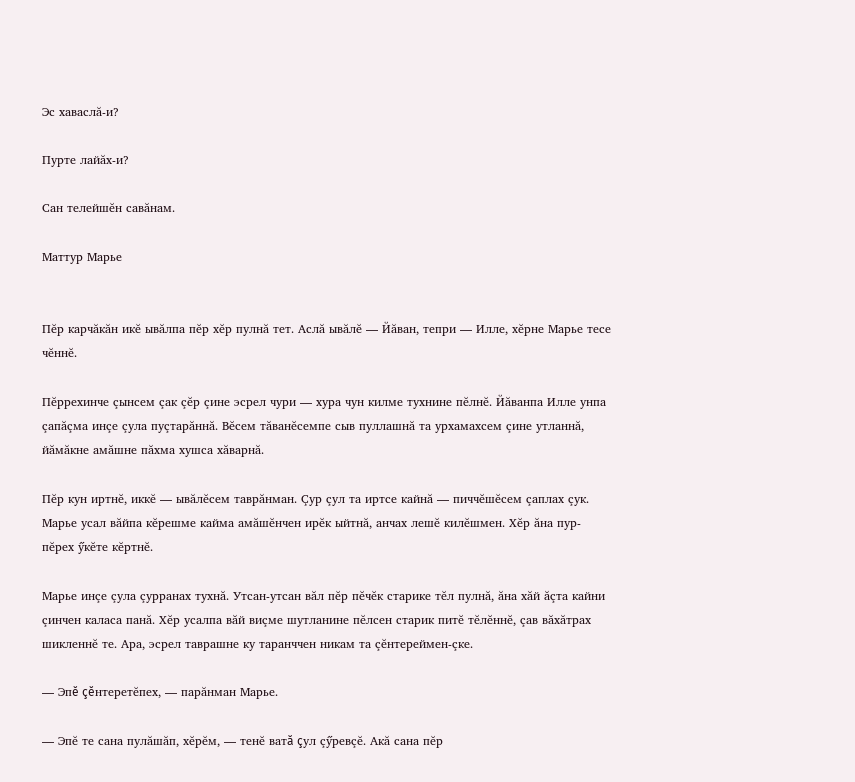Эс хаваслă-и?

Пурте лайăх-и?

Сан телейшĕн савăнам.

Маттур Марье


Пĕр карчăкăн икĕ ывăлпа пĕр хĕр пулнă тет. Аслă ывăлĕ — Йăван, тепри — Илле, хĕрне Марье тесе чĕннĕ.

Пĕррехинче çынсем çак çĕр çине эсрел чури — хура чун килме тухнине пĕлнĕ. Йăванпа Илле унпа çапăçма инçе çула пуçтарăннă. Вĕсем тăванĕсемпе сыв пуллашнă та урхамахсем çине утланнă, йăмăкне амăшне пăхма хушса хăварнă.

Пĕр кун иртнĕ, иккĕ — ывăлĕсем таврăнман. Çур çул та иртсе кайнă — пиччĕшĕсем çаплах çук. Марье усал вăйпа кĕрешме кайма амăшĕнчен ирĕк ыйтнă, анчах лешĕ килĕшмен. Хĕр ăна пур-пĕрех ӳкĕте кĕртнĕ.

Марье инçе çула çурранах тухнă. Утсан-утсан вăл пĕр пĕчĕк старике тĕл пулнă, ăна хăй ăçта кайни çинчен каласа панă. Хĕр усалпа вăй виçме шутланине пĕлсен старик питĕ тĕлĕннĕ, çав вăхăтрах шикленнĕ те. Ара, эсрел таврашне ку таранччен никам та çĕнтереймен-çке.

— Эпĕ çĕнтеретĕпех, — парăнман Марье.

— Эпĕ те сана пулăшăп, хĕрĕм, — тенĕ ватă çул çӳревçĕ. Акă сана пĕр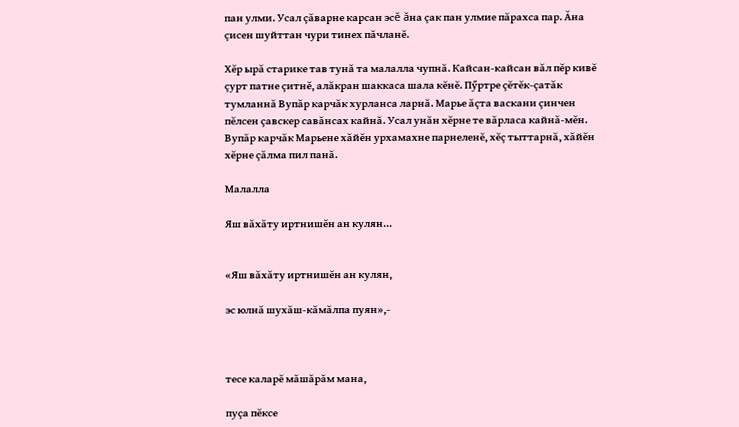пан улми. Усал çăварне карсан эсĕ ăна çак пан улмие пăрахса пар. Ăна çисен шуйттан чури тинех пăчланĕ.

Хĕр ырă старике тав тунă та малалла чупнă. Кайсан-кайсан вăл пĕр кивĕ çурт патне çитнĕ, алăкран шаккаса шала кĕнĕ. Пӳртре çĕтĕк-çатăк тумланнă Вупăр карчăк хурланса ларнă. Марье ăçта васкани çинчен пĕлсен çавскер савăнсах кайнă. Усал унăн хĕрне те вăрласа кайнă-мĕн. Вупăр карчăк Марьене хăйĕн урхамахне парнеленĕ, хĕç тыттарнă, хăйĕн хĕрне çăлма пил панă.

Малалла

Яш вăхăту иртнишĕн ан кулян...


«Яш вăхăту иртнишĕн ан кулян,

эс юлнă шухăш-кăмăлпа пуян»,-



тесе каларĕ мăшăрăм мана,

пуçа пĕксе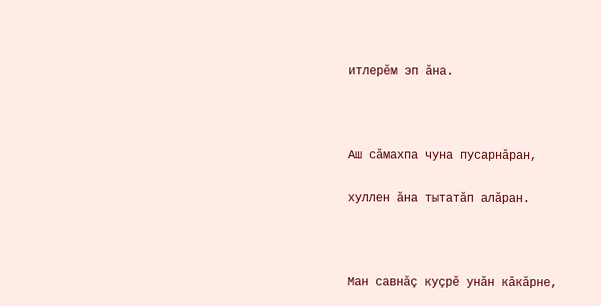итлерĕм эп ăна.



Аш сăмахпа чуна пусарнăран,

хуллен ăна тытатăп алăран.



Ман савнăç куçрĕ унăн кăкăрне,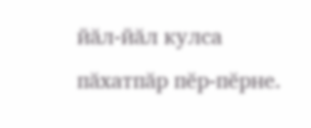йăл-йăл кулса пăхатпăр пĕр-пĕрне.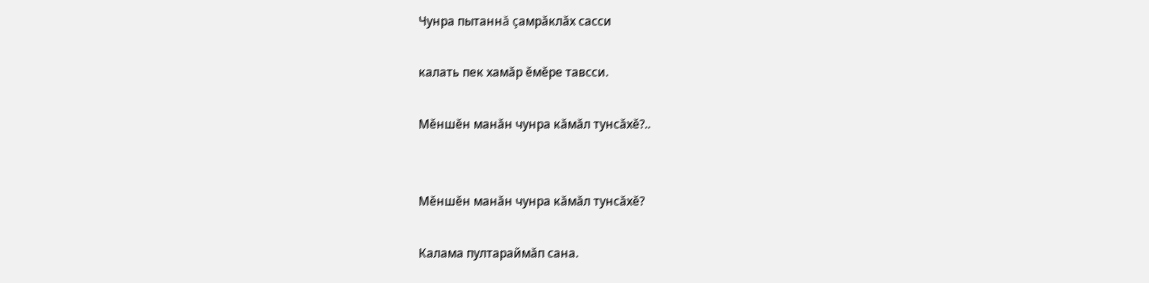Чунра пытаннă çамрăклăх сасси

калать пек хамăр ĕмĕре тавсси.

Мĕншĕн манăн чунра кăмăл тунсăхĕ?..


Мĕншĕн манăн чунра кăмăл тунсăхĕ?

Калама пултараймăп сана.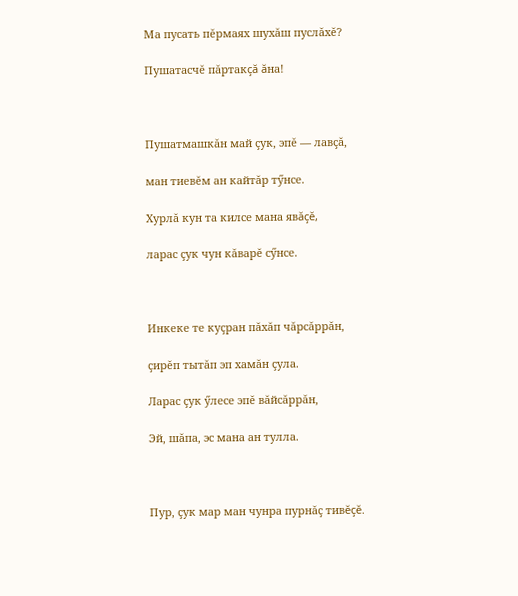Ма пусать пĕрмаях шухăш пуслăхĕ?

Пушатасчĕ пăртакçă ăна!



Пушатмашкăн май çук, эпĕ — лавçă,

ман тиевĕм ан кайтăр тӳнсе.

Хурлă кун та килсе мана явăçĕ,

ларас çук чун кăварĕ сӳнсе.



Инкеке те куçран пăхăп чăрсăррăн,

çирĕп тытăп эп хамăн çула.

Ларас çук ӳлесе эпĕ вăйсăррăн,

Эй, шăпа, эс мана ан тулла.



Пур, çук мар ман чунра пурнăç тивĕçĕ.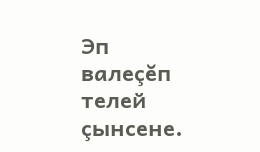Эп валеçĕп телей çынсене.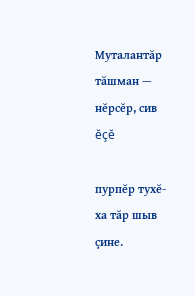Муталантăр тăшман — нĕрсĕр, сив ĕçĕ

пурпĕр тухĕ-ха тăр шыв çине.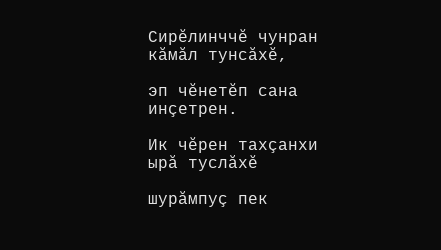Сирĕлинччĕ чунран кăмăл тунсăхĕ,

эп чĕнетĕп сана инçетрен.

Ик чĕрен тахçанхи ырă туслăхĕ

шурăмпуç пек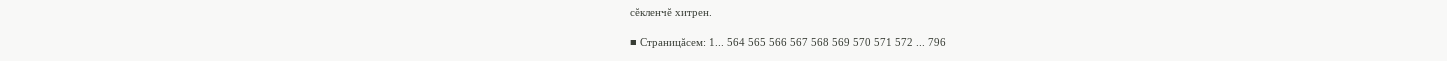сĕкленчĕ хитрен.

■ Страницăсем: 1... 564 565 566 567 568 569 570 571 572 ... 796